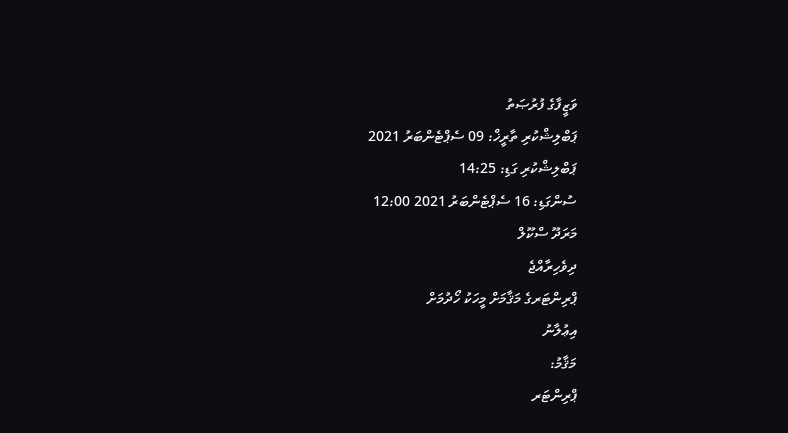ވަޒީފާގެ ފުރުޞަތު
ޕަބްލިޝްކުރި ތާރީޚް: 09 ސެޕްޓެންބަރު 2021
ޕަބްލިޝްކުރި ގަޑި: 14:25
ސުންގަޑި: 16 ސެޕްޓެންބަރު 2021 12:00
މަރަދޫ ސްކޫލް
ދިވެހިރާއްޖެ
ޕްރިންޓަރގެ މަޤާމަށް މީހަކު ހޯދުމަށް
އިޢުލާނު
މަޤާމު:
ޕްރިންޓަރ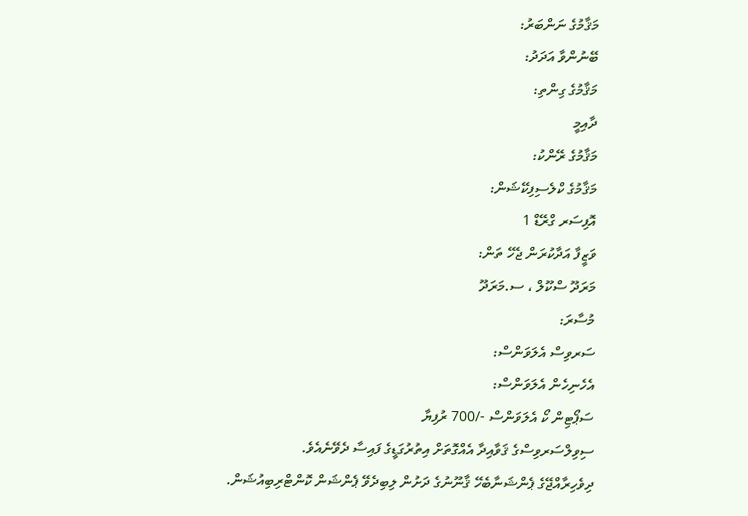މަޤާމުގެ ނަންބަރު:
ބޭނުންވާ އަދަދު:
މަޤާމުގެ ގިންތި:
ދާއިމީ
މަޤާމުގެ ރޭންކު:
މަޤާމުގެ ކްލެސިފިކޭޝަން:
އޮފިސަރ ގްރޭޑް 1
ވަޒީފާ އަދާކުރަން ޖެހޭ ތަން:
މަރަދޫ ސްކޫލް ، ސ.މަރަދޫ
މުސާރަ:
ސަރވިސް އެލަވަންސް:
އެހެނިހެން އެލަވަންސް:
ސަޕޯޓިން ކޯ އެލަވަންސް -/700 ރުފިޔާ
ސިވިލްސަރވިސްގެ ޤަވާއިދާ އެއްގޮތަށް އިތުރުގަޑީގެ ފައިސާ ދެވޭނެއެވެ.
ދިވެހިރާއްޖޭގެ ޕެންޝަނާބެހޭ ޤާނޫނުގެ ދަށުން ލިބިދެވޭ ޕެންޝަން ކޮންޓްރިބިއުޝަން.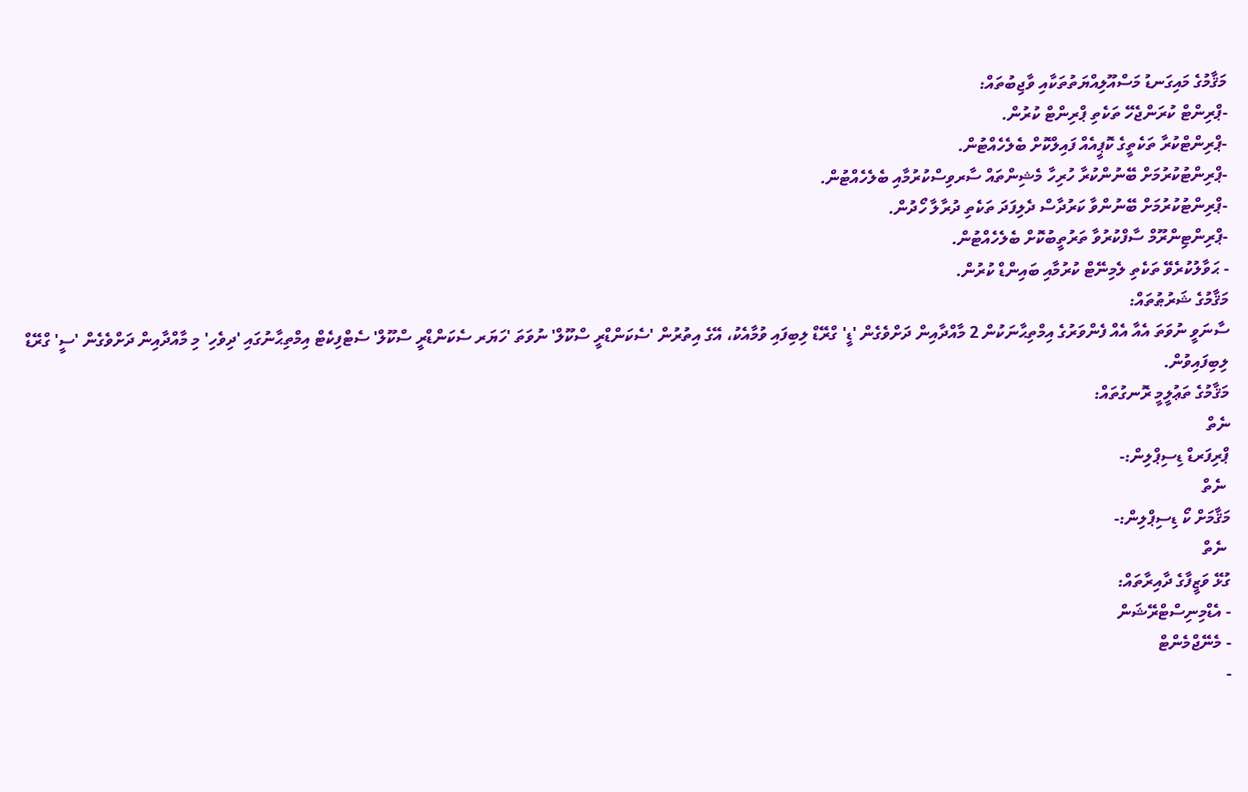މަޤާމުގެ މައިގަނޑު މަސްއޫލިއްޔަތުތަކާއި ވާޖިބުތައް:
-ޕްރިންޓް ކުރަންޖެހޭ ތަކެތި ޕްރިންޓް ކުރުން.
-ޕްރިންޓްކުރާ ތަކެތީގެ ކޮޕީއެއް ފައިލްކޮށް ބެލެހެއްޓުން.
-ޕްރިންޓުކުރުމަށް ބޭނުންކުރާ ހުރިހާ މެޝިންތައް ސާރވިސްކުރުމާއި ބެލެހެއްޓުން.
-ޕްރިންޓުކުރުމަށް ބޭނުންވާ ކަރުދާސް ދެލިފަދަ ތަކެތި ދުރާލާ ހޯދުން.
-ޕްރިންޓިންރޫމް ސާފްކުރުވާ ތަރުތީބުކޮށް ބެލެހެއްޓުން.
- ޙަވާލުކުރެވޭ ތަކެތި ލެމިނޭޓް ކުރުމާއި ބައިންޑް ކުރުން.
މަޤާމުގެ ޝަރުޠުތައް:
ސާނަވީ ނުވަތަ އެއާ އެއް ފެންވަރުގެ އިމްތިޙާނަކުން 2 މާއްދާއިން ދަށްވެގެން 'ޑީ' ގްރޭޑް ލިބިފައި ވުމާއެކު، އޭގެ އިތުރުން 'ސެކަންޑްރީ ސްކޫލް' ނުވަތަ 'ހަޔަރ ސެކަންޑްރީ ސްކޫލް' ސެޓްފިކެޓް އިމްތިޙާނުގައި 'ދިވެހި' މި މާއްދާއިން ދަށްވެގެން 'ސީ' ގްރޭޑް ލިބިފައިވުން.
މަޤާމުގެ ތަޢުލީމީ ރޮނގުތައް:
ނެތް
ޕްރިފަރޑް ޑިސިޕްލިން:-
 ނެތް
މަޤާމަށް ކޯ ޑިސިޕްލިން:-
 ނެތް
ގުޅޭ ވަޒީފާގެ ދާއިރާތައް:
- އެޑްމިނިސްޓްރޭޝަން
- މެނޭޖްމެންޓް
-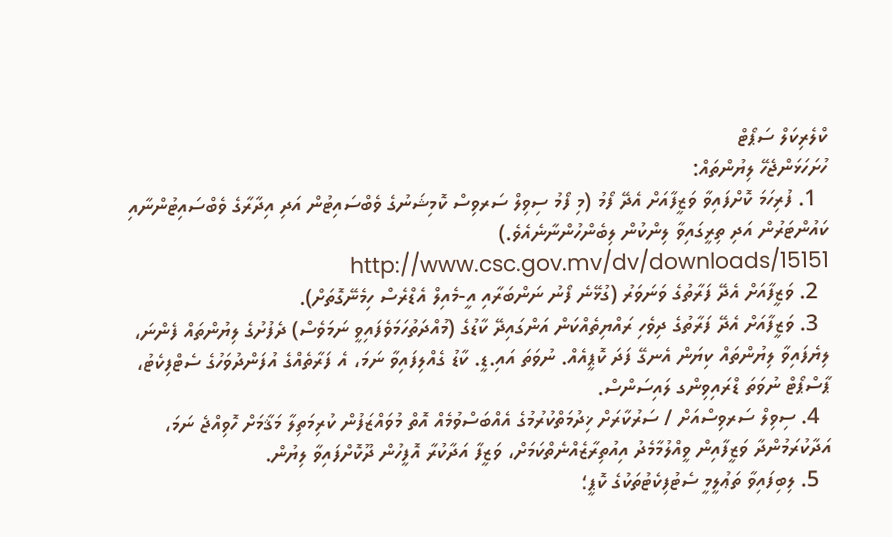ކްލެރިކަލް ސަޕޯޓް
ހުށަހަޅަންޖެހޭ ލިޔުންތައް:
  1. ފުރިހަމަ ކޮށްފައިވާ ވަޒީފާއަށް އެދޭ ފޯމު (މި ފޯމު ސިވިލް ސަރވިސް ކޮމިޝަނުގެ ވެބްސައިޓުން އަދި އިދާރާގެ ވެބްސައިޓުންނާއި ކައުންޓަރުން އަދި ތިރީގައިވާ ލިންކުން ލިބެންހުންނާނެއެވެ.) http://www.csc.gov.mv/dv/downloads/15151
  2. ވަޒީފާއަށް އެދޭ ފަރާތުގެ ވަނަވަރު (ގުޅޭނެ ފޯނު ނަންބަރާއި އީ-މެއިލް އެޑްރެސް ހިމެނޭގޮތަށް).
  3. ވަޒީފާއަށް އެދޭ ފަރާތުގެ ދިވެހި ރައްޔިތެއްކަން އަންގައިދޭ ކާޑުގެ (މުއްދަތުހަމަވެފައިވީ ނަމަވެސް) ދެފުށުގެ ލިޔުންތައް ފެންނަ، ލިޔެފައިވާ ލިޔުންތައް ކިޔަން އެނގޭ ފަދަ ކޮޕީއެއް. ނުވަތަ އައި.ޑީ. ކާޑު ގެއްލިފައިވާ ނަމަ، އެ ފަރާތެއްގެ އުފަންދުވަހުގެ ސެޓްފިކެޓު، ޕާސްޕޯޓް ނުވަތަ ޑްރައިވިންގ ލައިސަންސް.
  4. ސިވިލް ސަރވިސްއަށް / ސަރުކާރަށް ޚިދުމަތްކުރުމުގެ އެއްބަސްވުމެއް އޮތް މުވައްޒަފުން ކުރިމަތިލާ މަޤާމަށް ހޮވިއްޖެ ނަމަ، އަދާކުރަމުންދާ ވަޒީފާއިން ވީއްލުމާމެދު އިއުތިރާޒެއްނެތްކަމަށް، ވަޒީފާ އަދާކުރާ އޮފީހުން ދޫކޮށްފައިވާ ލިޔުން.
  5. ލިބިފައިވާ ތަޢުލީމީ ސެޓުފިކެޓުތަކުގެ ކޮޕީ؛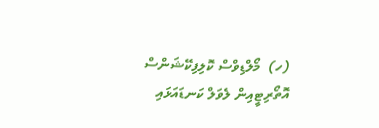(ހ)  މޯލްޑިވްސް ކޮލިފިކޭޝަންސް އޮތޯރިޓީއިން ލެވަލް ކަނޑައަޅައި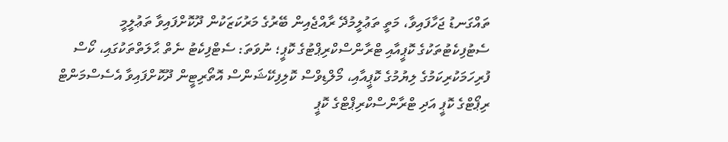ތައްގަނޑު ޖަހާފައިވާ، މަތީ ތަޢުލީމުދޭ ރާއްޖެއިން ބޭރުގެ މަރުކަޒަކުން ދޫކޮށްފައިވާ ތަޢުލީމީ ސެޓުފިކެޓުތަކުގެ ކޮޕީއާއި ޓްރާންސްކްރިޕްޓުގެ ކޮޕީ؛ ނުވަތަ: ސެޓްފިކެޓު ނެތް ޙާލަތްތަކުގައި، ކޯސް ފުރިހަމަކުރިކަމުގެ ލިޔުމުގެ ކޮޕީއާއި، މޯލްޑިވްސް ކޮލިފިކޭޝަންސް އޮތޯރިޓީން ދޫކޮށްފައިވާ އެސެސްމަންޓް ރިޕޯޓްގެ ކޮޕީ އަދި ޓްރާންސްކްރިޕްޓްގެ ކޮޕީ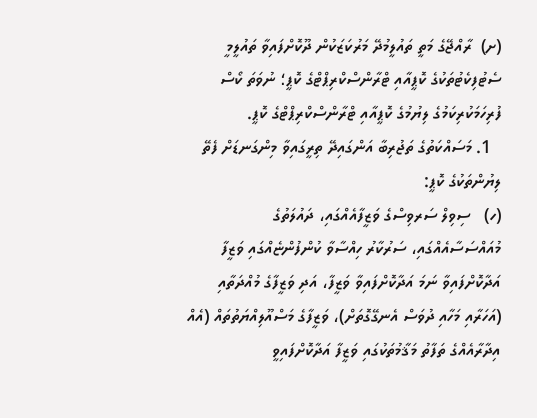(ށ)  ރާއްޖޭގެ މަތީ ތައުލީމުދޭ މަރުކަޒަކުން ދޫކޮށްފައިވާ ތައުލީމީ ސެޓުފިކެޓުތަކުގެ ކޮޕީއާއި ޓްރާންސްކްރިޕްޓްގެ ކޮޕީ؛ ނުވަތަ ކޯސް ފުރިހަމަކުރިކަމުގެ ލިޔުމުގެ ކޮޕީއާއި ޓްރާންސްކްރިޕްޓްގެ ކޮޕީ.
  1. މަސައްކަތުގެ ތަޖުރިބާ އަންގައިދޭ ތިރީގައިވާ މިންގަނޑަށް ފެތޭ ލިޔުންތަކުގެ ކޮޕީ:
(ހ)   ސިވިލް ސަރވިސްގެ ވަޒީފާއެއްގައި، ދައުލަތުގެ މުއައްސަސާއެއްގައި، ސަރުކާރު ހިއްސާވާ ކުންފުންޏެއްގައި ވަޒީފާ އަދާކޮށްފައިވާ ނަމަ އަދާކޮށްފައިވާ ވަޒީފާ، އަދި ވަޒީފާގެ މުއްދަތާއި (އަހަރާއި މަހާއި ދުވަސް އެނގޭގޮތަށް)، ވަޒީފާގެ މަސްއޫލިއްޔަތުތައް (އެއް އިދާރާއެއްގެ ތަފާތު މަޤާމުތަކުގައި ވަޒީފާ އަދާކޮށްފައިވީ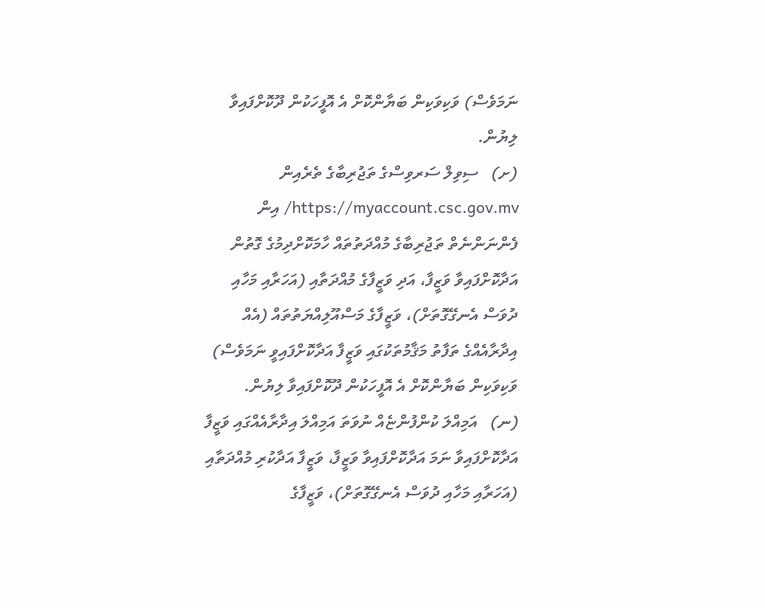ނަމަވެސް) ވަކިވަކިން ބަޔާންކޮށް އެ އޮފީހަކުން ދޫކޮށްފައިވާ ލިޔުން.
(ށ)   ސިވިލް ސަރވިސްގެ ތަޖުރިބާގެ ތެރެއިން https://myaccount.csc.gov.mv/ އިން ފެންނަންނެތް ތަޖުރިބާގެ މުއްދަތުތައް ހާމަކޮށްދިމުގެ ގޮތުން އަދާކޮށްފައިވާ ވަޒީފާ، އަދި ވަޒީފާގެ މުއްދަތާއި (އަހަރާއި މަހާއި ދުވަސް އެނގޭގޮތަށް)، ވަޒީފާގެ މަސްއޫލިއްޔަތުތައް (އެއް އިދާރާއެއްގެ ތަފާތު މަޤާމުތަކުގައި ވަޒީފާ އަދާކޮށްފައިވީ ނަމަވެސް) ވަކިވަކިން ބަޔާންކޮށް އެ އޮފީހަކުން ދޫކޮށްފައިވާ ލިޔުން.
(ނ)   އަމިއްލަ ކުންފުންޏެއް ނުވަތަ އަމިއްލަ އިދާރާއެއްގައި ވަޒީފާ އަދާކޮށްފައިވާ ނަމަ އަދާކޮށްފައިވާ ވަޒީފާ، ވަޒީފާ އަދާކުރި މުއްދަތާއި (އަހަރާއި މަހާއި ދުވަސް އެނގޭގޮތަށް)، ވަޒީފާގެ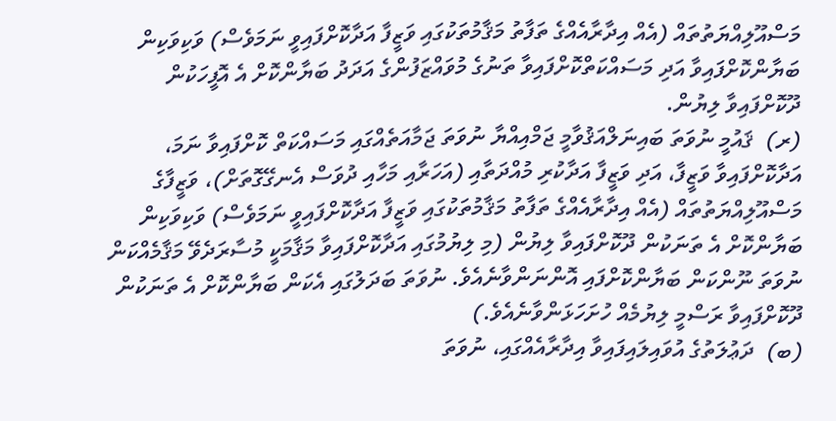މަސްއޫލިއްޔަތުތައް (އެއް އިދާރާއެއްގެ ތަފާތު މަޤާމުތަކުގައި ވަޒީފާ އަދާކޮށްފައިވީ ނަމަވެސް) ވަކިވަކިން ބަޔާންކޮށްފައިވާ އަދި މަސައްކަތްކޮށްފައިވާ ތަނުގެ މުވައްޒަފުންގެ އަދަދު ބަޔާންކޮށް އެ އޮފީހަކުން ދޫކޮށްފައިވާ ލިޔުން.
(ރ)  ޤައުމީ ނުވަތަ ބައިނަލްއަޤުވާމީ ޖަމްއިއްޔާ ނުވަތަ ޖަމާއަތެއްގައި މަސައްކަތް ކޮށްފައިވާ ނަމަ، އަދާކޮށްފައިވާ ވަޒީފާ، އަދި ވަޒީފާ އަދާކުރި މުއްދަތާއި (އަހަރާއި މަހާއި ދުވަސް އެނގޭގޮތަށް)، ވަޒީފާގެ މަސްއޫލިއްޔަތުތައް (އެއް އިދާރާއެއްގެ ތަފާތު މަޤާމުތަކުގައި ވަޒީފާ އަދާކޮށްފައިވީ ނަމަވެސް) ވަކިވަކިން ބަޔާންކޮށް އެ ތަނަކުން ދޫކޮށްފައިވާ ލިޔުން (މި ލިޔުމުގައި އަދާކޮށްފައިވާ މަޤާމަކީ މުސާރަދެވޭ މަޤާމެއްކަން ނުވަތަ ނޫންކަން ބަޔާންކޮށްފައި އޮންނަންވާނެއެވެ. ނުވަތަ ބަދަލުގައި އެކަން ބަޔާންކޮށް އެ ތަނަކުން ދޫކޮށްފައިވާ ރަސްމީ ލިޔުމެއް ހުށަހަޅަންވާނެއެވެ.)
(ބ)  ދަޢުލަތުގެ އުވައިލައިފައިވާ އިދާރާއެއްގައި، ނުވަތަ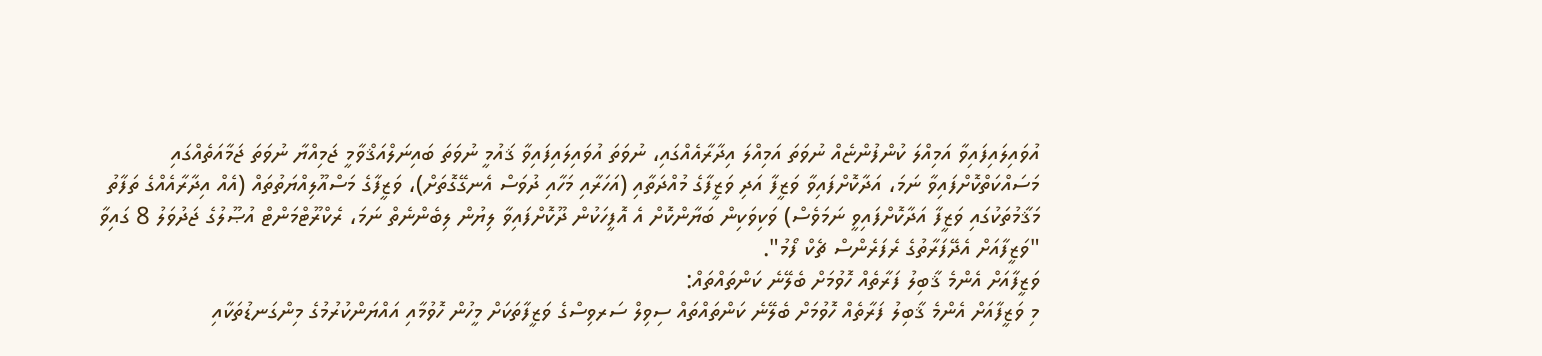އުވައިލައިފައިވާ އަމިއްލަ ކުންފުންޏެއް ނުވަތަ އަމިއްލަ އިދާރާއެއްގައި، ނުވަތަ އުވައިލައިފައިވާ ޤައުމީ ނުވަތަ ބައިނަލްއަޤްވާމީ ޖަމިއްޔާ ނުވަތަ ޖަމާއަތެއްގައި މަސައްކަތްކޮށްފައިވާ ނަމަ، އަދާކޮށްފައިވާ ވަޒީފާ އަދި ވަޒީފާގެ މުއްދަތާއި (އަހަރާއި މަހާއި ދުވަސް އެނގޭގޮތަށް)، ވަޒީފާގެ މަސްއޫލިއްޔަތުތައް (އެއް އިދާރާއެއްގެ ތަފާތު މަޤާމުތަކުގައި ވަޒީފާ އަދާކޮށްފައިވީ ނަމަވެސް) ވަކިވަކިން ބަޔާންކޮށް އެ އޮފީހަކުން ދޫކޮށްފައިވާ ލިޔުން ލިބެންނެތް ނަމަ، ރެކްރޫޓްމަންޓް އުޞޫލުގެ ޖަދުވަލު 8 ގައިވާ "ވަޒީފާއަށް އެދޭފަރާތުގެ ރެފަރެންސް ޗެކް ފޯމު".
ވަޒީފާއަށް އެންމެ ޤާބިލު ފަރާތެއް ހޮވުމަށް ބެލޭނެ ކަންތައްތައް:
މި ވަޒީފާއަށް އެންމެ ޤާބިލު ފަރާތެއް ހޮވުމަށް ބެލޭނެ ކަންތައްތައް ސިވިލް ސަރވިސްގެ ވަޒީފާތަކަށް މީހުން ހޮވުމާއި އައްޔަންކުރުމުގެ މިންގަނޑުތަކާއި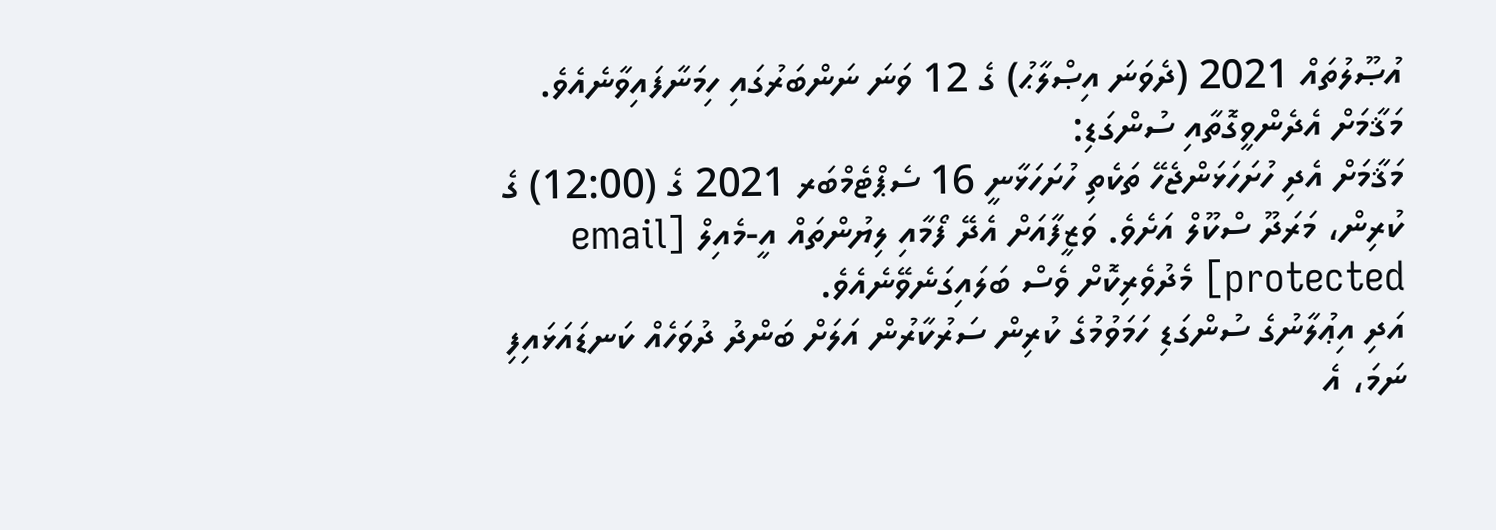އުޞޫލުތައް 2021 (ދެވަނަ އިޞްލާޙު) ގެ 12 ވަނަ ނަންބަރުގައި ހިމަނާފައިވާނެއެވެ.
މަޤާމަށް އެދެންވީގޮތާއި ސުންގަޑި:
މަޤާމަށް އެދި ހުށަހަޅަންޖެހޭ ތަކެތި ހުށަހަޅާނީ 16 ސެޕްޓެމްބަރ 2021 ގެ (12:00) ގެ ކުރިން، މަރަދޫ ސްކޫލް އަށެވެ. ވަޒީފާއަށް އެދޭ ފޯމާއި ލިޔުންތައް އީ-މެއިލް [email protected] މެދުވެރިކޮށް ވެސް ބަލައިގަނެވޭނެއެވެ.
އަދި އިޢުލާނުގެ ސުންގަޑި ހަމަވުމުގެ ކުރިން ސަރުކާރުން އަލަށް ބަންދު ދުވަހެއް ކަނޑައަޅައިފި ނަމަ، އެ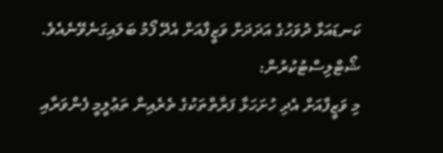ކަނޑައަޅާ ދުވަހުގެ އަދަދަށް ވަޒީފާއަށް އެދޭ ފޯމު ބަލައިގަނެވޭނެއެވެ.
ޝޯޓްލިސްޓުކުރުން:
މި ވަޒީފާއަށް އެދި ހުށަހަޅާ ފަރާތްތަކުގެ ތެރެއިން ތަޢުލީމީ ފެންވަރާއި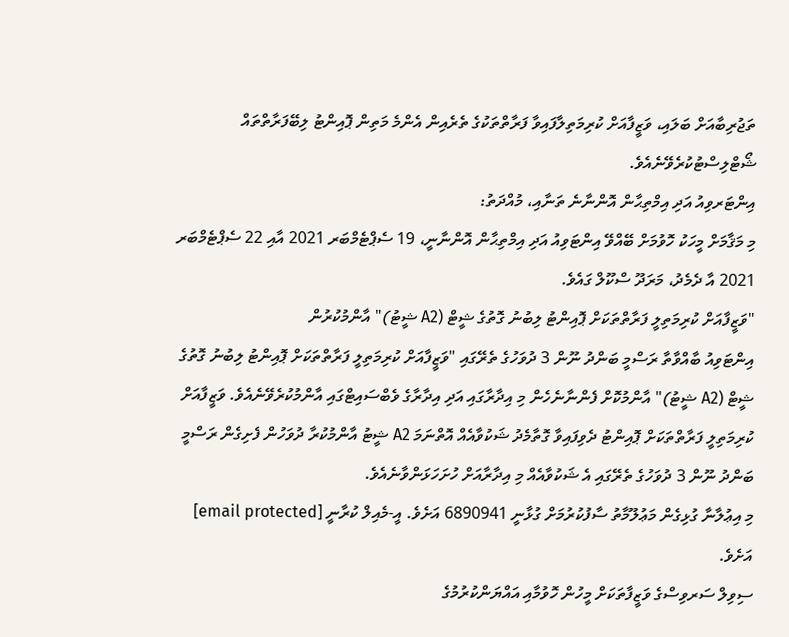ތަޖުރިބާއަށް ބަލައި، ވަޒީފާއަށް ކުރިމަތިލާފައިވާ ފަރާތްތަކުގެ ތެރެއިން އެންމެ މަތިން ޕޮއިންޓު ލިބޭފަރާތްތައް ޝޯޓްލިސްޓުކުރެވޭނެއެވެ.
އިންޓަރވިއު އަދި އިމްތިޙާން އޮންނާނެ ތަނާއި، މުއްދަތު:
މި މަޤާމަށް މީހަކު ހޮވުމަށް ބޭއްވޭ އިންޓަވިއު އަދި އިމްތިޙާން އޮންނާނީ، 19 ސެޕްޓެމްބަރ 2021 އާއި 22 ސެޕްޓެމްބަރ 2021 އާ ދެމެދު، މަރަދޫ ސްކޫލް ގައެވެ.
"ވަޒީފާއަށް ކުރިމަތިލީ ފަރާތްތަކަށް ޕޮއިންޓު ލިބުނު ގޮތުގެ ޝީޓް (A2 ޝީޓު)" އާންމުކުރުން
އިންޓަވިއު ބާއްވާތާ ރަސްމީ ބަންދު ނޫން 3 ދުވަހުގެ ތެރޭގައި "ވަޒީފާއަށް ކުރިމަތިލީ ފަރާތްތަކަށް ޕޮއިންޓު ލިބުނު ގޮތުގެ ޝީޓް (A2 ޝީޓު)" އާންމުކޮށް ފެންނާނެހެން މި އިދާރާގައި އަދި އިދާރާގެ ވެބްސައިޓްގައި އާންމުކުރެވޭނެއެވެ. ވަޒީފާއަށް ކުރިމަތިލީ ފަރާތްތަކަށް ޕޮއިންޓު ދެވިފައިވާ ގޮތާމެދު ޝަކުވާއެއް އޮތްނަމަ A2 ޝީޓު އާންމުކުރާ ދުވަހުން ފެށިގެން ރަސްމީ ބަންދު ނޫން 3 ދުވަހުގެ ތެރޭގައި އެ ޝަކުވާއެއް މި އިދާރާއަށް ހުށަހަޅަންވާނެއެވެ.
މި އިޢުލާނާ ގުޅިގެން މަޢުލޫމާތު ސާފުކުރުމަށް ގުޅާނީ 6890941 އަށެވެ. އީ-މެއިލް ކުރާނީ [email protected] އަށެވެ.
ސިވިލް ސަރވިސްގެ ވަޒީފާތަކަށް މީހުން ހޮވުމާއި އައްޔަންކުރުމުގެ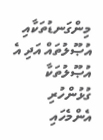މިންގަނޑުތަކާއި އުޞޫލުތައް އަދި އެ އުޞޫލުތަކާ ގުޅުންހުރި އެންމެހައި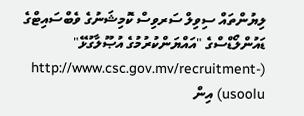ލިޔުންތައް ސިވިލް ސަރވިސް ކޮމިޝަނުގެ ވެބްސައިޓްގެ ޑައުންލޯޑްސްގެ "އައްޔަންކުރުމުގެ އުޞޫލާގުޅޭ" (http://www.csc.gov.mv/recruitment-usoolu) އިން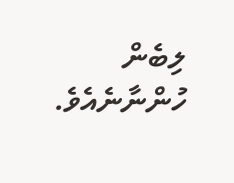ލިބެން ހުންނާނެއެވެ.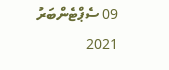09 ސެޕްޓެންބަރު 2021